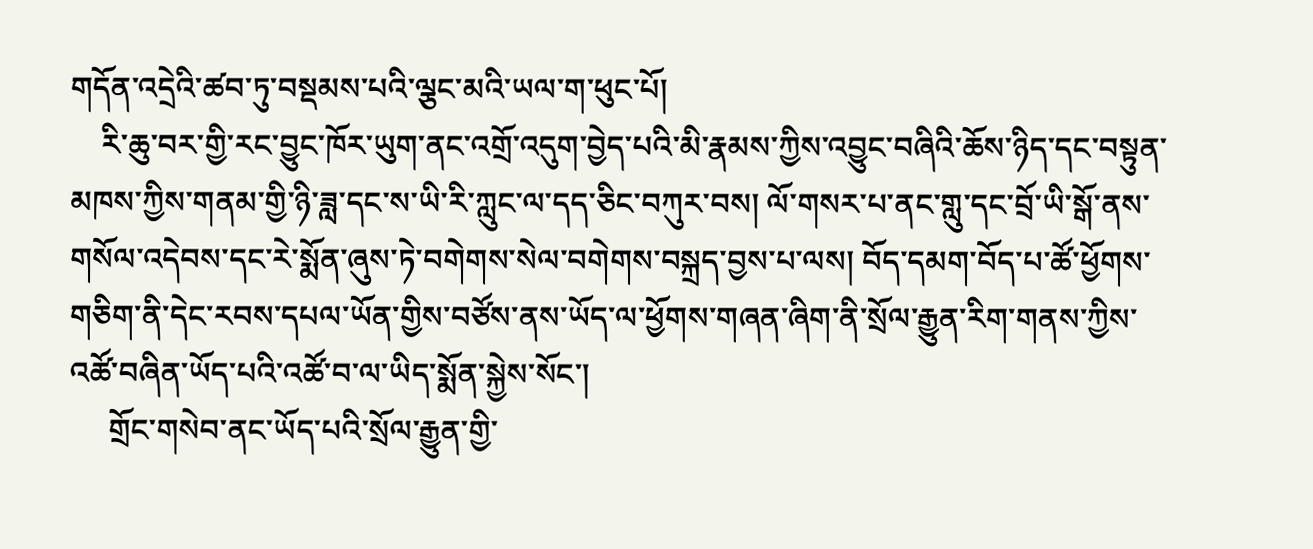གདོན་འདྲེའི་ཚབ་ཏུ་བསྡམས་པའི་ལྕང་མའི་ཡལ་ག་ཕུང་པོ།
    རི་ཆུ་བར་གྱི་རང་བྱུང་ཁོར་ཡུག་ནང་འགྲོ་འདུག་བྱེད་པའི་མི་རྣམས་ཀྱིས་འབྱུང་བཞིའི་ཆོས་ཉིད་དང་བསྟུན་མཁས་ཀྱིས་གནམ་གྱི་ཉི་ཟླ་དང་ས་ཡི་རི་ཀླུང་ལ་དད་ཅིང་བཀུར་བས། ལོ་གསར་པ་ནང་གླུ་དང་བྲོ་ཡི་སྒོ་ནས་གསོལ་འདེབས་དང་རེ་སྨོན་ཞུས་ཏེ་བགེགས་སེལ་བགེགས་བསྐྲད་བྱས་པ་ལས། བོད་དམག་བོད་པ་ཚོ་ཕྱོགས་གཅིག་ནི་དེང་རབས་དཔལ་ཡོན་གྱིས་བཙོས་ནས་ཡོད་ལ་ཕྱོགས་གཞན་ཞིག་ནི་སྲོལ་རྒྱུན་རིག་གནས་ཀྱིས་འཚོ་བཞིན་ཡོད་པའི་འཚོ་བ་ལ་ཡིད་སྨོན་སྐྱེས་སོང་།
     གྲོང་གསེབ་ནང་ཡོད་པའི་སྲོལ་རྒྱུན་གྱི་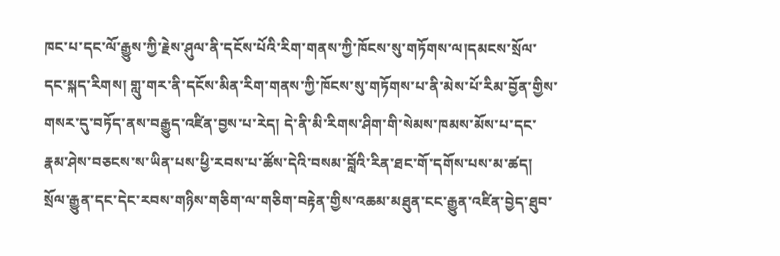ཁང་པ་དང་ལོ་རྒྱུས་ཀྱི་རྗེས་ཤུལ་ནི་དངོས་པོའི་རིག་གནས་ཀྱི་ཁོངས་སུ་གཏོགས་ལ།དམངས་སྲོལ་དང་སྐད་རིགས། གླུ་གར་ནི་དངོས་མིན་རིག་གནས་ཀྱི་ཁོངས་སུ་གཏོགས་པ་ནི་མེས་པོ་རིམ་བྱོན་གྱིས་གསར་དུ་བཏོད་ནས་བརྒྱུད་འཛིན་བྱས་པ་རེད། དེ་ནི་མི་རིགས་ཤིག་གི་སེམས་ཁམས་མོས་པ་དང་རྣམ་ཤེས་བཅངས་ས་ཡིན་པས་ཕྱི་རབས་པ་ཚོས་དེའི་བསམ་བློའི་རིན་ཐང་གོ་དགོས་པས་མ་ཚད། སྲོལ་རྒྱུན་དང་དེང་རབས་གཉིས་གཅིག་ལ་གཅིག་བརྟེན་གྱིས་འཆམ་མཐུན་ངང་རྒྱུན་འཛིན་བྱེད་ཐུབ་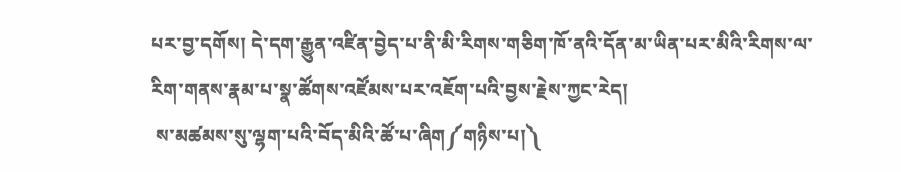པར་བྱ་དགོས། དེ་དག་རྒྱུན་འཛིན་བྱེད་པ་ནི་མི་རིགས་གཅིག་ཁོ་ནའི་དོན་མ་ཡིན་པར་མིའི་རིགས་ལ་རིག་གནས་རྣམ་པ་སྣ་ཚོགས་འཛོམས་པར་འཇོག་པའི་བྱས་རྗེས་ཀྱང་རེད།
 ས་མཚམས་སུ་ལྷག་པའི་བོད་མིའི་ཚོ་པ་ཞིག༼གཉིས་པ།༽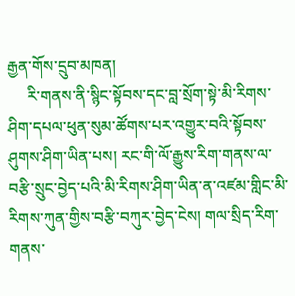རྒྱན་གོས་དྲུབ་མཁན།
     རི་གནས་ནི་སྙིང་སྟོབས་དང་བླ་སྲོག་སྟེ་མི་རིགས་ཤིག་དཔལ་ཕུན་སུམ་ཚོགས་པར་འགྱུར་བའི་སྟོབས་ཤུགས་ཤིག་ཡིན་པས། རང་གི་ལོ་རྒྱུས་རིག་གནས་ལ་བརྩི་སྲུང་བྱེད་པའི་མི་རིགས་ཤིག་ཡིན་ན་འཛམ་གླིང་མི་རིགས་ཀུན་གྱིས་བརྩི་བཀུར་བྱེད་ངེས། གལ་སྲིད་རིག་གནས་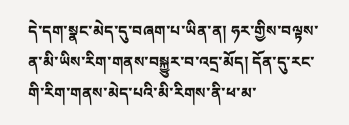དེ་དག་སྣང་མེད་དུ་བཞག་པ་ཡིན་ན། ཧར་གྱིས་བལྟས་ན་མི་ཡིས་རིག་གནས་བསྐྱུར་བ་འདྲ་མོད། དོན་དུ་རང་གི་རིག་གནས་མེད་པའི་མི་རིགས་ནི་ཕ་མ་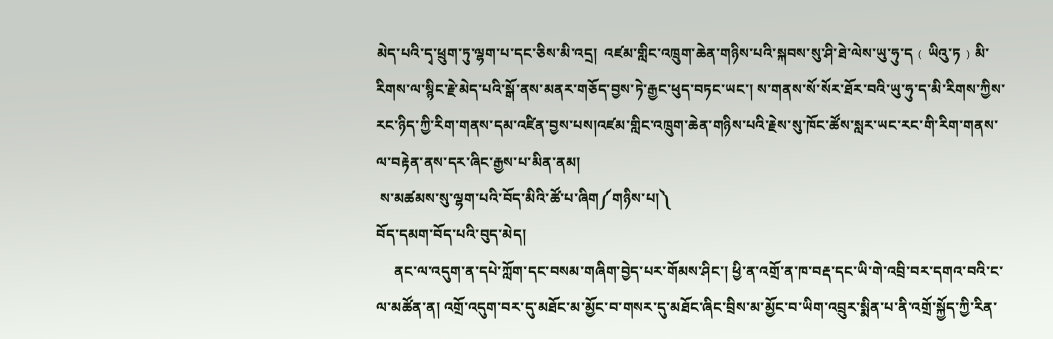མེད་པའི་དྭ་ཕྲུག་ཏུ་ལྷག་པ་དང་ཅིས་མི་འདྲ།  འཛམ་གླིང་འཁྲུག་ཆེན་གཉིས་པའི་སྐབས་སུ་ཤི་ཐེ་ལེས་ཡུ་ཧུ་ད﹙ཡིའུ་ཏ﹚མི་རིགས་ལ་སྙིང་རྗེ་མེད་པའི་སྒོ་ནས་མནར་གཅོད་བྱས་ཏེ་རྒྱང་ཕུད་བཏང་ཡང་། ས་གནས་སོ་སོར་ཐོར་བའི་ཡུ་ཧུ་ད་མི་རིགས་ཀྱིས་རང་ཉིད་ཀྱི་རིག་གནས་དམ་འཛིན་བྱས་པས།འཛམ་གླིང་འཁྲུག་ཆེན་གཉིས་པའི་རྗེས་སུ་ཁོང་ཚོས་སླར་ཡང་རང་གི་རིག་གནས་ལ་བརྟེན་ནས་དར་ཞིང་རྒྱས་པ་མིན་ནམ།
 ས་མཚམས་སུ་ལྷག་པའི་བོད་མིའི་ཚོ་པ་ཞིག༼གཉིས་པ།༽
བོད་དམག་བོད་པའི་བུད་མེད།
     ནང་ལ་འདུག་ན་དཔེ་ཀློག་དང་བསམ་གཞིག་བྱེད་པར་གོམས་ཤིང་། ཕྱི་ན་འགྲོ་ན་ཁ་བརྡ་དང་ཡི་གེ་འབྲི་བར་དགའ་བའི་ང་ལ་མཚོན་ན། འགྲོ་འདུག་བར་དུ་མཐོང་མ་མྱོང་བ་གསར་དུ་མཐོང་ཞིང་བྲིས་མ་མྱོང་བ་ཡིག་འབྲུར་སྨིན་པ་ནི་འགྲོ་སྐྱོད་ཀྱི་རིན་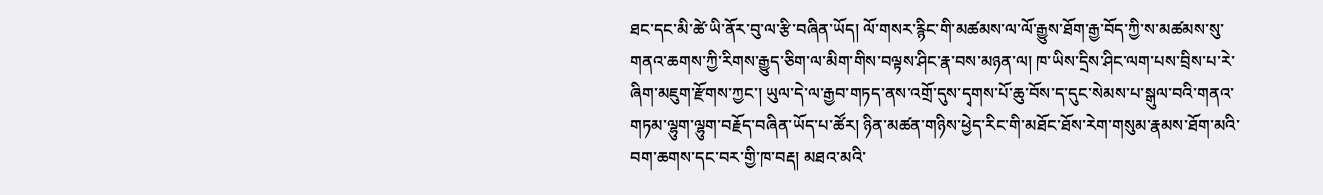ཐང་དང་མི་ཚེ་ཡི་ནོར་བུ་ལ་རྩི་བཞིན་ཡོད། ལོ་གསར་རྙིང་གི་མཚམས་ལ་ལོ་རྒྱུས་ཐོག་རྒྱ་བོད་ཀྱི་ས་མཚམས་སུ་གནའ་ཆགས་ཀྱི་རིགས་རྒྱུད་ཅིག་ལ་མིག་གིས་བལྟས་ཤིང་རྣ་བས་མཉན་ལ། ཁ་ཡིས་དྲིས་ཤིང་ལག་པས་བྲིས་པ་རེ་ཞིག་མཇུག་རྫོགས་ཀྱང་། ཡུལ་དེ་ལ་རྒྱབ་གཏད་ནས་འགྲོ་དུས་དྭགས་པོ་ཆུ་བོས་ད་དུང་སེམས་པ་སྒུལ་བའི་གནའ་གཏམ་ལྷུག་ལྷུག་བརྗོད་བཞིན་ཡོད་པ་ཚོར། ཉིན་མཚན་གཉིས་ཕྱེད་རིང་གི་མཐོང་ཐོས་རེག་གསུམ་རྣམས་ཐོག་མའི་བག་ཆགས་དང་བར་གྱི་ཁ་བརྡ། མཐའ་མའི་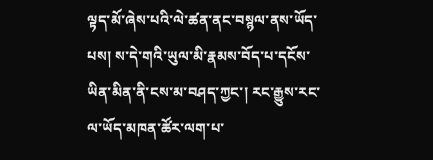ལྟད་མོ་ཞེས་པའི་ལེ་ཚན་ནང་བསྙལ་ནས་ཡོད་པས། ས་དེ་གའི་ཡུལ་མི་རྣམས་བོད་པ་དངོས་ཡིན་མིན་ནི་ངས་མ་བཤད་ཀྱང་། རང་རྒྱུས་རང་ལ་ཡོད་མཁན་ཚོར་ལག་པ་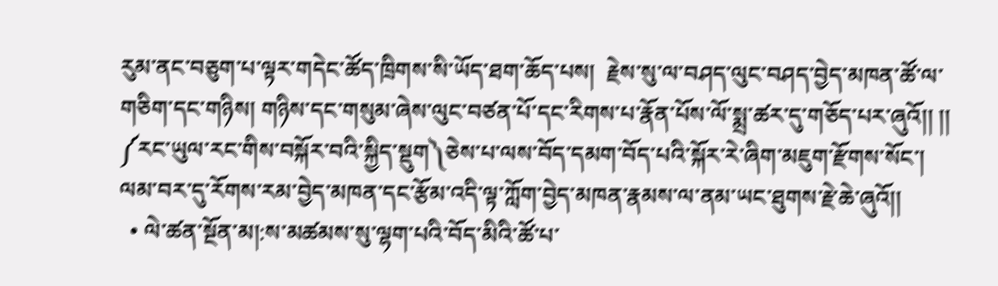རུམ་ནང་བཅུག་པ་ལྟར་གདེང་ཚོད་ཁྲིགས་སི་ཡོད་ཐག་ཆོད་པས།  རྗེས་སུ་ལ་བཤད་ལུང་བཤད་བྱེད་མཁན་ཚོ་ལ་གཅིག་དང་གཉིས། གཉིས་དང་གསུམ་ཞེས་ལུང་བཙན་པོ་དང་རིགས་པ་རྣོན་པོས་ལོ་སྨྲ་ཚར་དུ་གཅོད་པར་ཞུའོ།། །།
༼རང་ཡུལ་རང་གིས་བསྐོར་བའི་སྐྱིད་སྡུག༽ཅེས་པ་ལས་བོད་དམག་བོད་པའི་སྐོར་རེ་ཞིག་མཇུག་རྫོགས་སོང་། ལམ་བར་དུ་རོགས་རམ་བྱེད་མཁན་དང་རྩོམ་འདི་ལྟ་ཀློག་བྱེད་མཁན་རྣམས་ལ་ནམ་ཡང་ཐུགས་རྗེ་ཆེ་ཞུའོ།།
  • ལེ་ཚན་སྔོན་མ།:ས་མཚམས་སུ་ལྷག་པའི་བོད་མིའི་ཚོ་པ་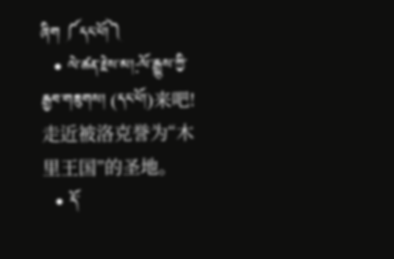ཞིག ༼དང་པོ།༽
  • ལེ་ཚན་རྗེས་མ།:ལོ་རྒྱུས་ཀྱི་རྒྱབ་གཟུགས། (དང་པོ།)来吧!走近被洛克誉为“木里王国”的圣地。
  • དོ་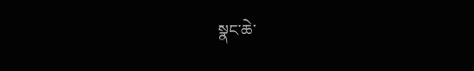སྣང་ཆེ་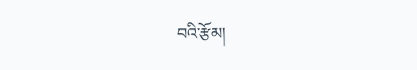བའི་རྩོམ།